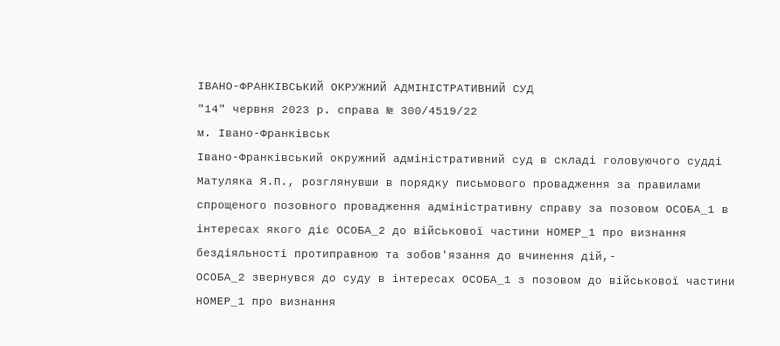ІВАНО-ФРАНКІВСЬКИЙ ОКРУЖНИЙ АДМІНІСТРАТИВНИЙ СУД
"14" червня 2023 р. справа № 300/4519/22
м. Івано-Франківськ
Івано-Франківський окружний адміністративний суд в складі головуючого судді Матуляка Я.П., розглянувши в порядку письмового провадження за правилами спрощеного позовного провадження адміністративну справу за позовом ОСОБА_1 в інтересах якого діє ОСОБА_2 до військової частини НОМЕР_1 про визнання бездіяльності протиправною та зобов'язання до вчинення дій,-
ОСОБА_2 звернувся до суду в інтересах ОСОБА_1 з позовом до військової частини НОМЕР_1 про визнання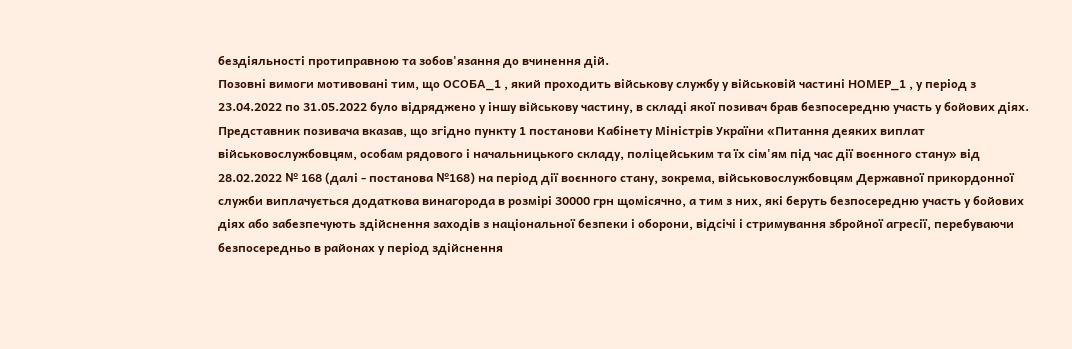бездіяльності протиправною та зобов'язання до вчинення дій.
Позовні вимоги мотивовані тим, що ОСОБА_1 , який проходить військову службу у військовій частині НОМЕР_1 , у період з 23.04.2022 по 31.05.2022 було відряджено у іншу військову частину, в складі якої позивач брав безпосередню участь у бойових діях. Представник позивача вказав, що згідно пункту 1 постанови Кабінету Міністрів України «Питання деяких виплат військовослужбовцям, особам рядового і начальницького складу, поліцейським та їх сім'ям під час дії воєнного стану» від 28.02.2022 № 168 (далі - постанова №168) на період дії воєнного стану, зокрема, військовослужбовцям Державної прикордонної служби виплачується додаткова винагорода в розмірі 30000 грн щомісячно, а тим з них, які беруть безпосередню участь у бойових діях або забезпечують здійснення заходів з національної безпеки і оборони, відсічі і стримування збройної агресії, перебуваючи безпосередньо в районах у період здійснення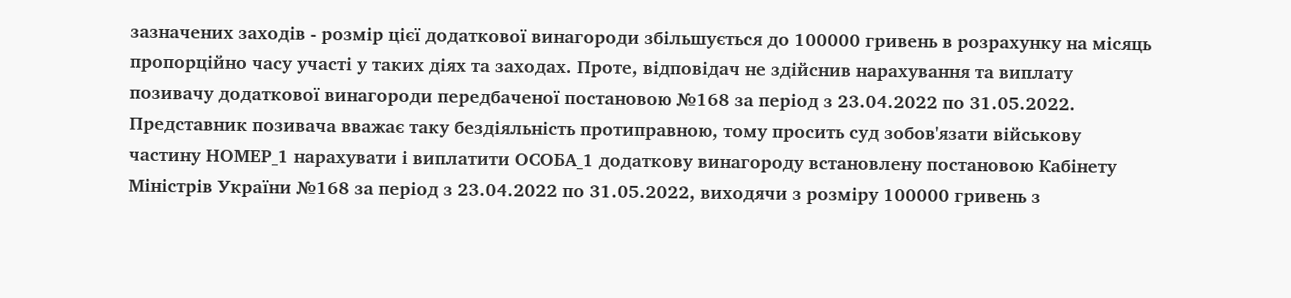зазначених заходів - розмір цієї додаткової винагороди збільшується до 100000 гривень в розрахунку на місяць пропорційно часу участі у таких діях та заходах. Проте, відповідач не здійснив нарахування та виплату позивачу додаткової винагороди передбаченої постановою №168 за період з 23.04.2022 по 31.05.2022. Представник позивача вважає таку бездіяльність протиправною, тому просить суд зобов'язати військову частину НОМЕР_1 нарахувати і виплатити ОСОБА_1 додаткову винагороду встановлену постановою Кабінету Міністрів України №168 за період з 23.04.2022 по 31.05.2022, виходячи з розміру 100000 гривень з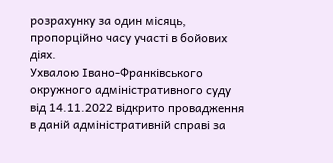розрахунку за один місяць, пропорційно часу участі в бойових діях.
Ухвалою Івано-Франківського окружного адміністративного суду від 14.11.2022 відкрито провадження в даній адміністративній справі за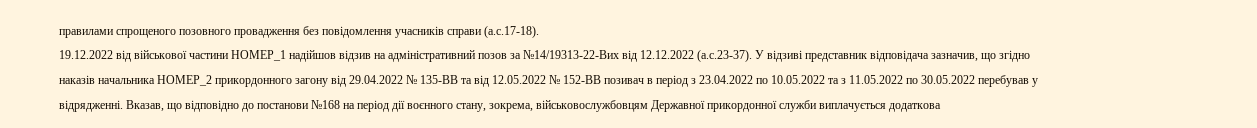правилами спрощеного позовного провадження без повідомлення учасників справи (а.с.17-18).
19.12.2022 від військової частини НОМЕР_1 надійшов відзив на адміністративний позов за №14/19313-22-Вих від 12.12.2022 (а.с.23-37). У відзиві представник відповідача зазначив, що згідно наказів начальника НОМЕР_2 прикордонного загону від 29.04.2022 № 135-ВВ та від 12.05.2022 № 152-ВВ позивач в період з 23.04.2022 по 10.05.2022 та з 11.05.2022 по 30.05.2022 перебував у відрядженні. Вказав, що відповідно до постанови №168 на період дії воєнного стану, зокрема, військовослужбовцям Державної прикордонної служби виплачується додаткова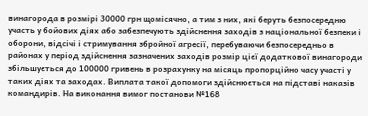винагорода в розмірі 30000 грн щомісячно, а тим з них, які беруть безпосередню участь у бойових діях або забезпечують здійснення заходів з національної безпеки і оборони, відсічі і стримування збройної агресії, перебуваючи безпосередньо в районах у період здійснення зазначених заходів розмір цієї додаткової винагороди збільшується до 100000 гривень в розрахунку на місяць пропорційно часу участі у таких діях та заходах. Виплата такої допомоги здійснюється на підставі наказів командирів. На виконання вимог постанови №168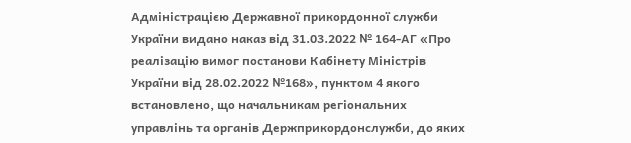Адміністрацією Державної прикордонної служби України видано наказ від 31.03.2022 № 164-АГ «Про реалізацію вимог постанови Кабінету Міністрів України від 28.02.2022 №168», пунктом 4 якого встановлено, що начальникам регіональних управлінь та органів Держприкордонслужби, до яких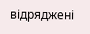відряджені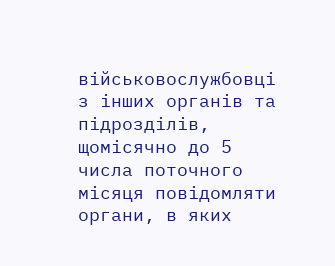військовослужбовці з інших органів та підрозділів, щомісячно до 5 числа поточного місяця повідомляти органи, в яких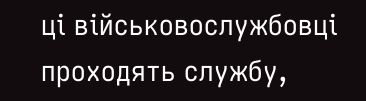ці військовослужбовці проходять службу,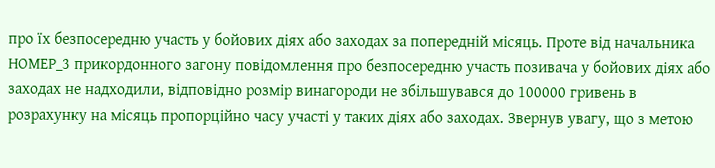про їх безпосередню участь у бойових діях або заходах за попередній місяць. Проте від начальника НОМЕР_3 прикордонного загону повідомлення про безпосередню участь позивача у бойових діях або заходах не надходили, відповідно розмір винагороди не збільшувався до 100000 гривень в розрахунку на місяць пропорційно часу участі у таких діях або заходах. Звернув увагу, що з метою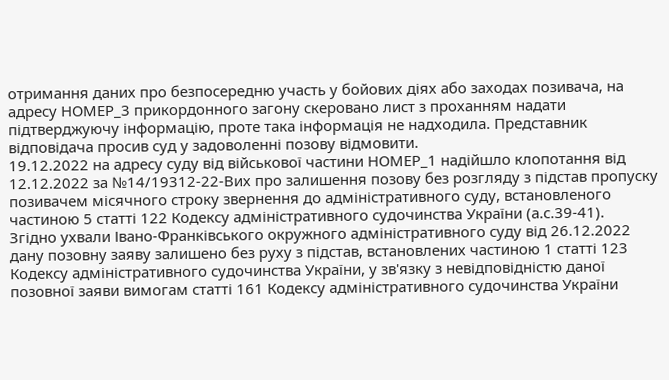отримання даних про безпосередню участь у бойових діях або заходах позивача, на адресу НОМЕР_3 прикордонного загону скеровано лист з проханням надати підтверджуючу інформацію, проте така інформація не надходила. Представник відповідача просив суд у задоволенні позову відмовити.
19.12.2022 на адресу суду від військової частини НОМЕР_1 надійшло клопотання від 12.12.2022 за №14/19312-22-Вих про залишення позову без розгляду з підстав пропуску позивачем місячного строку звернення до адміністративного суду, встановленого частиною 5 статті 122 Кодексу адміністративного судочинства України (а.с.39-41).
Згідно ухвали Івано-Франківського окружного адміністративного суду від 26.12.2022 дану позовну заяву залишено без руху з підстав, встановлених частиною 1 статті 123 Кодексу адміністративного судочинства України, у зв'язку з невідповідністю даної позовної заяви вимогам статті 161 Кодексу адміністративного судочинства України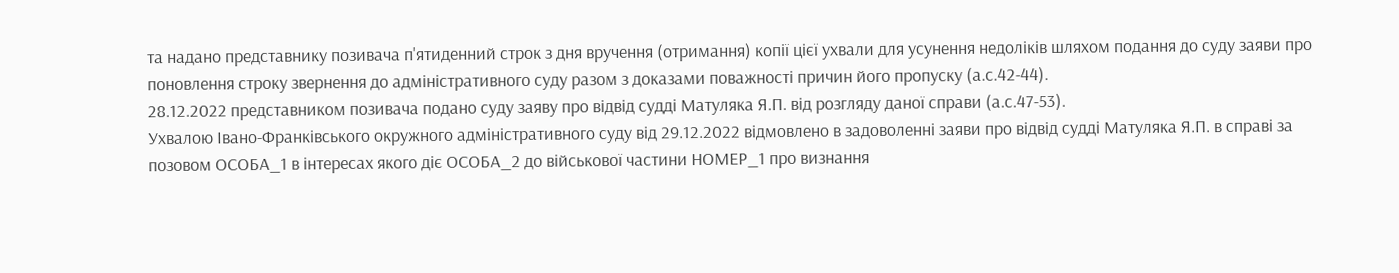та надано представнику позивача п'ятиденний строк з дня вручення (отримання) копії цієї ухвали для усунення недоліків шляхом подання до суду заяви про поновлення строку звернення до адміністративного суду разом з доказами поважності причин його пропуску (а.с.42-44).
28.12.2022 представником позивача подано суду заяву про відвід судді Матуляка Я.П. від розгляду даної справи (а.с.47-53).
Ухвалою Івано-Франківського окружного адміністративного суду від 29.12.2022 відмовлено в задоволенні заяви про відвід судді Матуляка Я.П. в справі за позовом ОСОБА_1 в інтересах якого діє ОСОБА_2 до військової частини НОМЕР_1 про визнання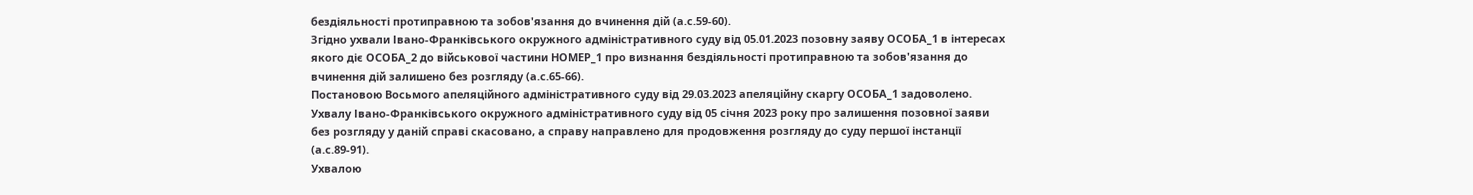бездіяльності протиправною та зобов'язання до вчинення дій (а.с.59-60).
Згідно ухвали Івано-Франківського окружного адміністративного суду від 05.01.2023 позовну заяву ОСОБА_1 в інтересах якого діє ОСОБА_2 до військової частини НОМЕР_1 про визнання бездіяльності протиправною та зобов'язання до вчинення дій залишено без розгляду (а.с.65-66).
Постановою Восьмого апеляційного адміністративного суду від 29.03.2023 апеляційну скаргу ОСОБА_1 задоволено. Ухвалу Івано-Франківського окружного адміністративного суду від 05 січня 2023 року про залишення позовної заяви без розгляду у даній справі скасовано, а справу направлено для продовження розгляду до суду першої інстанції (а.с.89-91).
Ухвалою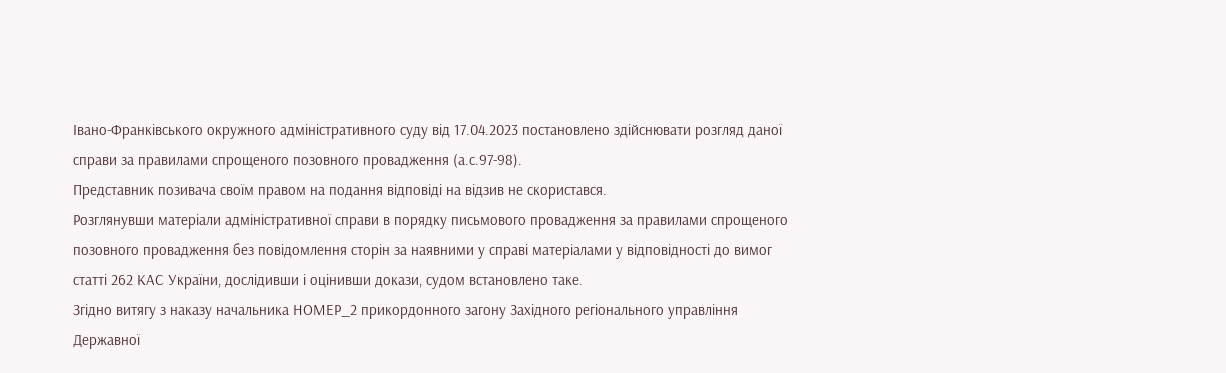Івано-Франківського окружного адміністративного суду від 17.04.2023 постановлено здійснювати розгляд даної справи за правилами спрощеного позовного провадження (а.с.97-98).
Представник позивача своїм правом на подання відповіді на відзив не скористався.
Розглянувши матеріали адміністративної справи в порядку письмового провадження за правилами спрощеного позовного провадження без повідомлення сторін за наявними у справі матеріалами у відповідності до вимог статті 262 КАС України, дослідивши і оцінивши докази, судом встановлено таке.
Згідно витягу з наказу начальника НОМЕР_2 прикордонного загону Західного регіонального управління Державної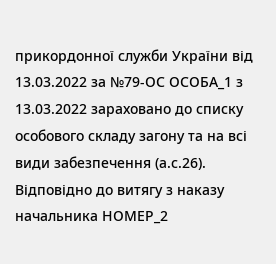прикордонної служби України від 13.03.2022 за №79-ОС ОСОБА_1 з 13.03.2022 зараховано до списку особового складу загону та на всі види забезпечення (а.с.26).
Відповідно до витягу з наказу начальника НОМЕР_2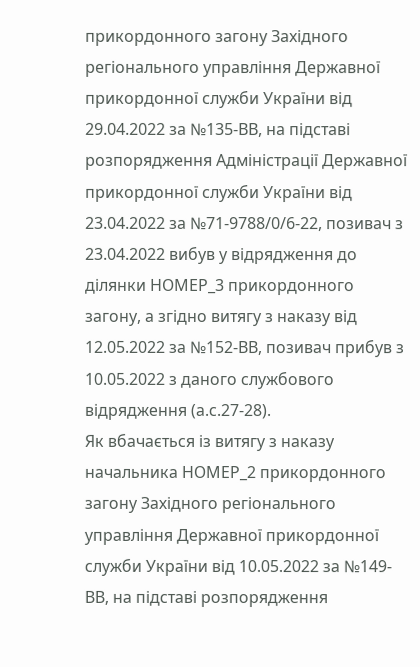прикордонного загону Західного регіонального управління Державної прикордонної служби України від 29.04.2022 за №135-ВВ, на підставі розпорядження Адміністрації Державної прикордонної служби України від 23.04.2022 за №71-9788/0/6-22, позивач з 23.04.2022 вибув у відрядження до ділянки НОМЕР_3 прикордонного загону, а згідно витягу з наказу від 12.05.2022 за №152-ВВ, позивач прибув з 10.05.2022 з даного службового відрядження (а.с.27-28).
Як вбачається із витягу з наказу начальника НОМЕР_2 прикордонного загону Західного регіонального управління Державної прикордонної служби України від 10.05.2022 за №149-ВВ, на підставі розпорядження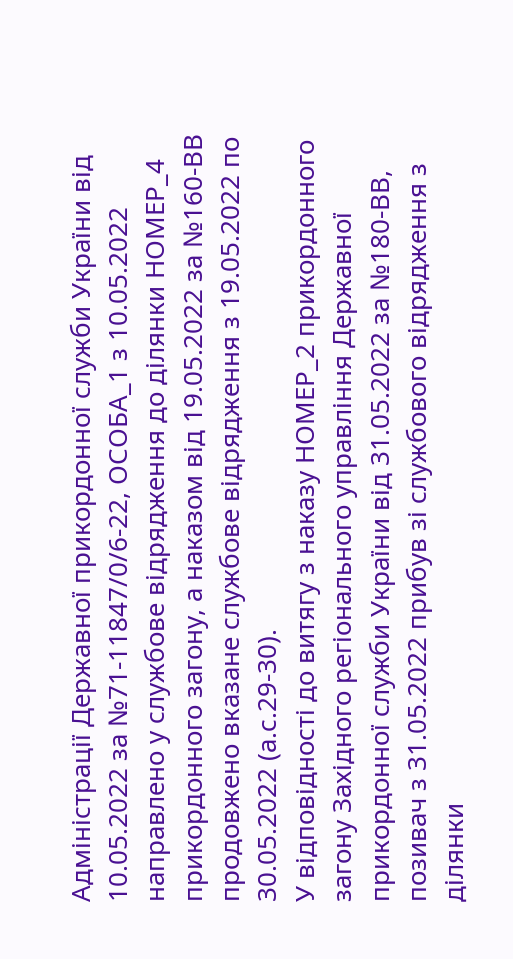Адміністрації Державної прикордонної служби України від 10.05.2022 за №71-11847/0/6-22, ОСОБА_1 з 10.05.2022 направлено у службове відрядження до ділянки НОМЕР_4 прикордонного загону, а наказом від 19.05.2022 за №160-ВВ продовжено вказане службове відрядження з 19.05.2022 по 30.05.2022 (а.с.29-30).
У відповідності до витягу з наказу НОМЕР_2 прикордонного загону Західного регіонального управління Державної прикордонної служби України від 31.05.2022 за №180-ВВ, позивач з 31.05.2022 прибув зі службового відрядження з ділянки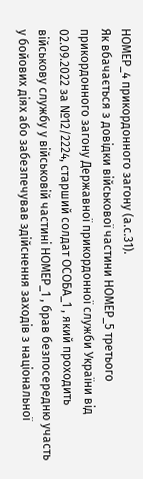НОМЕР_4 прикордонного загону (а.с.31).
Як вбачається з довідки військової частини НОМЕР_5 третього прикордонного загону Державної прикордонної служби України від 02.09.2022 за №12/2224, старший солдат ОСОБА_1 , який проходить військову службу у військовій частині НОМЕР_1 , брав безпосередню участь у бойових діях або забезпечував здійснення заходів з національної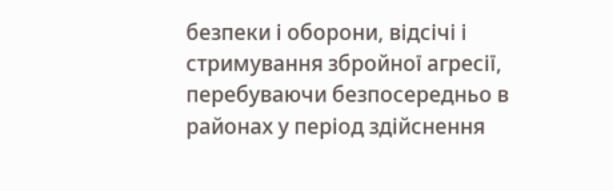безпеки і оборони, відсічі і стримування збройної агресії, перебуваючи безпосередньо в районах у період здійснення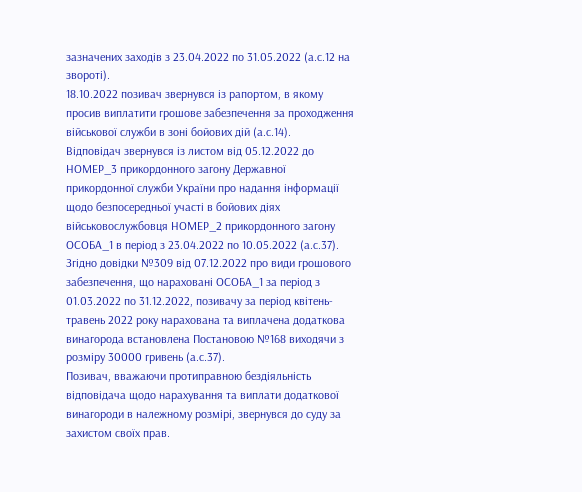зазначених заходів з 23.04.2022 по 31.05.2022 (а.с.12 на звороті).
18.10.2022 позивач звернувся із рапортом, в якому просив виплатити грошове забезпечення за проходження військової служби в зоні бойових дій (а.с.14).
Відповідач звернувся із листом від 05.12.2022 до НОМЕР_3 прикордонного загону Державної прикордонної служби України про надання інформації щодо безпосередньої участі в бойових діях військовослужбовця НОМЕР_2 прикордонного загону ОСОБА_1 в період з 23.04.2022 по 10.05.2022 (а.с.37).
Згідно довідки №309 від 07.12.2022 про види грошового забезпечення, що нараховані ОСОБА_1 за період з 01.03.2022 по 31.12.2022, позивачу за період квітень-травень 2022 року нарахована та виплачена додаткова винагорода встановлена Постановою №168 виходячи з розміру 30000 гривень (а.с.37).
Позивач, вважаючи протиправною бездіяльність відповідача щодо нарахування та виплати додаткової винагороди в належному розмірі, звернувся до суду за захистом своїх прав.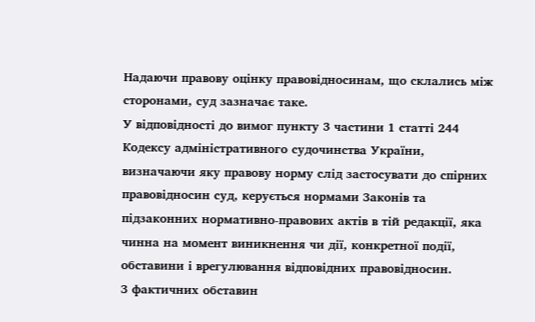Надаючи правову оцінку правовідносинам, що склались між сторонами, суд зазначає таке.
У відповідності до вимог пункту 3 частини 1 статті 244 Кодексу адміністративного судочинства України, визначаючи яку правову норму слід застосувати до спірних правовідносин суд, керується нормами Законів та підзаконних нормативно-правових актів в тій редакції, яка чинна на момент виникнення чи дії, конкретної події, обставини і врегулювання відповідних правовідносин.
З фактичних обставин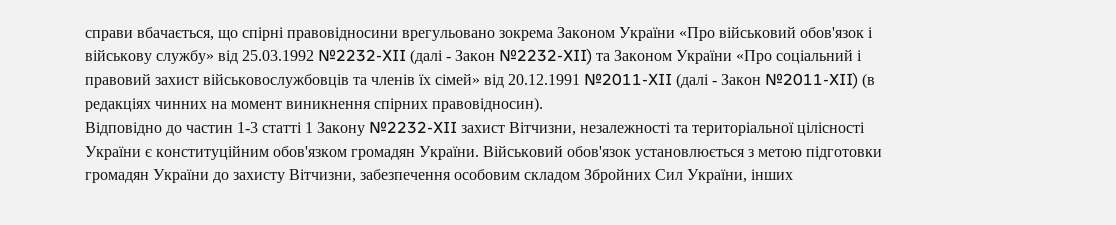справи вбачається, що спірні правовідносини врегульовано зокрема Законом України «Про військовий обов'язок і військову службу» від 25.03.1992 №2232-XII (далі - Закон №2232-XII) та Законом України «Про соціальний і правовий захист військовослужбовців та членів їх сімей» від 20.12.1991 №2011-XII (далі - Закон №2011-XII) (в редакціях чинних на момент виникнення спірних правовідносин).
Відповідно до частин 1-3 статті 1 Закону №2232-XII захист Вітчизни, незалежності та територіальної цілісності України є конституційним обов'язком громадян України. Військовий обов'язок установлюється з метою підготовки громадян України до захисту Вітчизни, забезпечення особовим складом Збройних Сил України, інших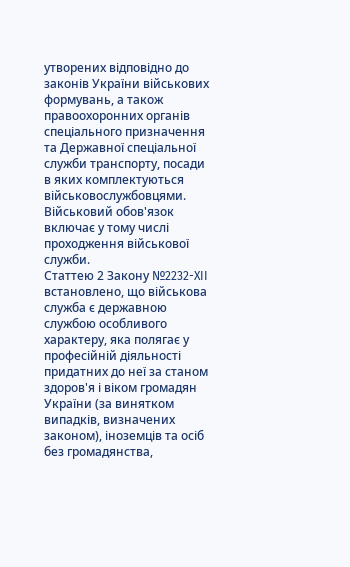утворених відповідно до законів України військових формувань, а також правоохоронних органів спеціального призначення та Державної спеціальної служби транспорту, посади в яких комплектуються військовослужбовцями. Військовий обов'язок включає у тому числі проходження військової служби.
Статтею 2 Закону №2232-XII встановлено, що військова служба є державною службою особливого характеру, яка полягає у професійній діяльності придатних до неї за станом здоров'я і віком громадян України (за винятком випадків, визначених законом), іноземців та осіб без громадянства,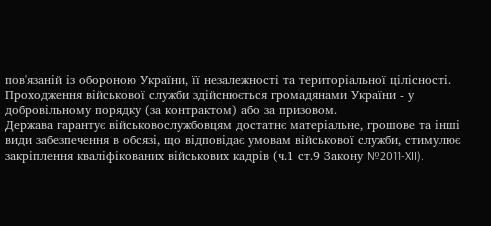пов'язаній із обороною України, її незалежності та територіальної цілісності. Проходження військової служби здійснюється громадянами України - у добровільному порядку (за контрактом) або за призовом.
Держава гарантує військовослужбовцям достатнє матеріальне, грошове та інші види забезпечення в обсязі, що відповідає умовам військової служби, стимулює закріплення кваліфікованих військових кадрів (ч.1 ст.9 Закону №2011-XII).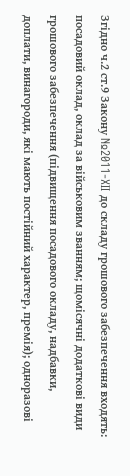Згідно ч.2 ст.9 Закону №2011-XII до складу грошового забезпечення входять: посадовий оклад, оклад за військовим званням; щомісячні додаткові види грошового забезпечення (підвищення посадового окладу, надбавки, доплати, винагороди, які мають постійний характер, премія); одноразові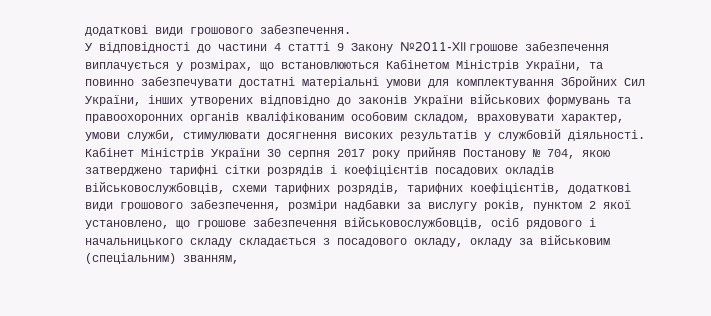додаткові види грошового забезпечення.
У відповідності до частини 4 статті 9 Закону №2011-XII грошове забезпечення виплачується у розмірах, що встановлюються Кабінетом Міністрів України, та повинно забезпечувати достатні матеріальні умови для комплектування Збройних Сил України, інших утворених відповідно до законів України військових формувань та правоохоронних органів кваліфікованим особовим складом, враховувати характер, умови служби, стимулювати досягнення високих результатів у службовій діяльності.
Кабінет Міністрів України 30 серпня 2017 року прийняв Постанову № 704, якою затверджено тарифні сітки розрядів і коефіцієнтів посадових окладів військовослужбовців, схеми тарифних розрядів, тарифних коефіцієнтів, додаткові види грошового забезпечення, розміри надбавки за вислугу років, пунктом 2 якої установлено, що грошове забезпечення військовослужбовців, осіб рядового і начальницького складу складається з посадового окладу, окладу за військовим (спеціальним) званням,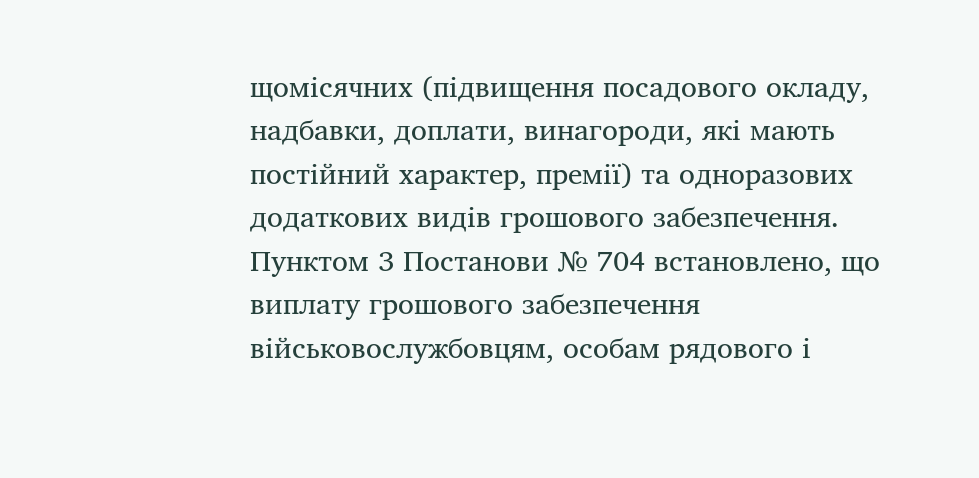щомісячних (підвищення посадового окладу, надбавки, доплати, винагороди, які мають постійний характер, премії) та одноразових додаткових видів грошового забезпечення.
Пунктом 3 Постанови № 704 встановлено, що виплату грошового забезпечення військовослужбовцям, особам рядового і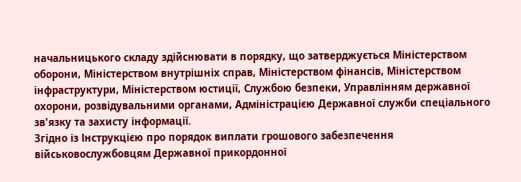начальницького складу здійснювати в порядку, що затверджується Міністерством оборони, Міністерством внутрішніх справ, Міністерством фінансів, Міністерством інфраструктури, Міністерством юстиції, Службою безпеки, Управлінням державної охорони, розвідувальними органами, Адміністрацією Державної служби спеціального зв'язку та захисту інформації.
Згідно із Інструкцією про порядок виплати грошового забезпечення військовослужбовцям Державної прикордонної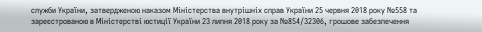служби України, затвердженою наказом Міністерства внутрішніх справ України 25 червня 2018 року №558 та зареєстрованою в Міністерстві юстиції України 23 липня 2018 року за №854/32306, грошове забезпечення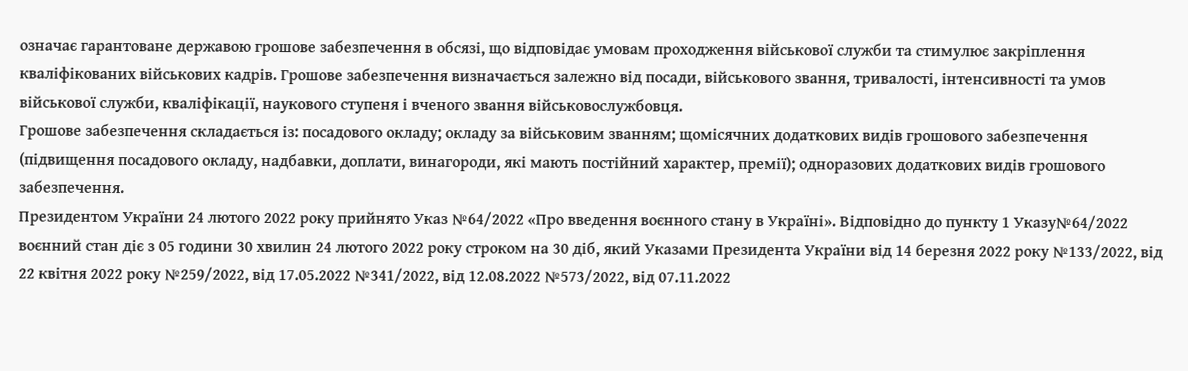означає гарантоване державою грошове забезпечення в обсязі, що відповідає умовам проходження військової служби та стимулює закріплення кваліфікованих військових кадрів. Грошове забезпечення визначається залежно від посади, військового звання, тривалості, інтенсивності та умов військової служби, кваліфікації, наукового ступеня і вченого звання військовослужбовця.
Грошове забезпечення складається із: посадового окладу; окладу за військовим званням; щомісячних додаткових видів грошового забезпечення (підвищення посадового окладу, надбавки, доплати, винагороди, які мають постійний характер, премії); одноразових додаткових видів грошового забезпечення.
Президентом України 24 лютого 2022 року прийнято Указ №64/2022 «Про введення воєнного стану в Україні». Відповідно до пункту 1 Указу№64/2022 воєнний стан діє з 05 години 30 хвилин 24 лютого 2022 року строком на 30 діб, який Указами Президента України від 14 березня 2022 року №133/2022, від 22 квітня 2022 року №259/2022, від 17.05.2022 №341/2022, від 12.08.2022 №573/2022, від 07.11.2022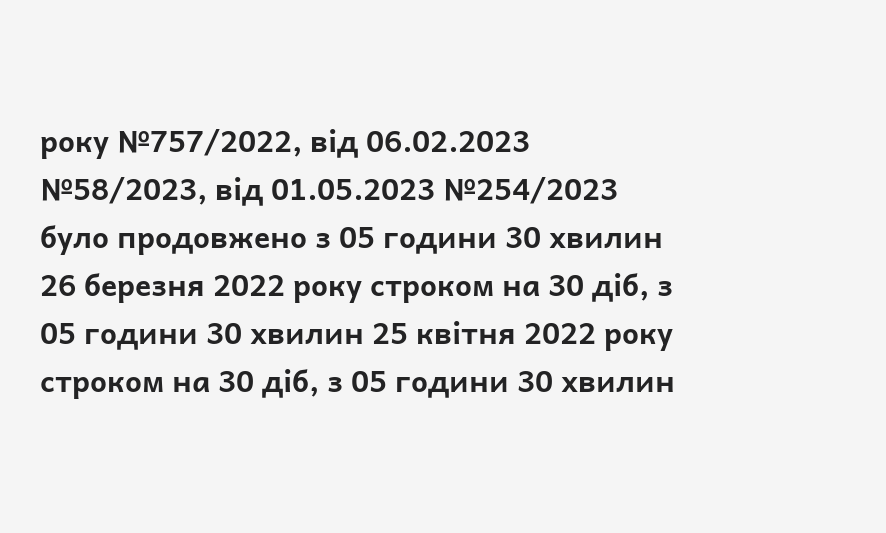року №757/2022, від 06.02.2023 №58/2023, від 01.05.2023 №254/2023 було продовжено з 05 години 30 хвилин 26 березня 2022 року строком на 30 діб, з 05 години 30 хвилин 25 квітня 2022 року строком на 30 діб, з 05 години 30 хвилин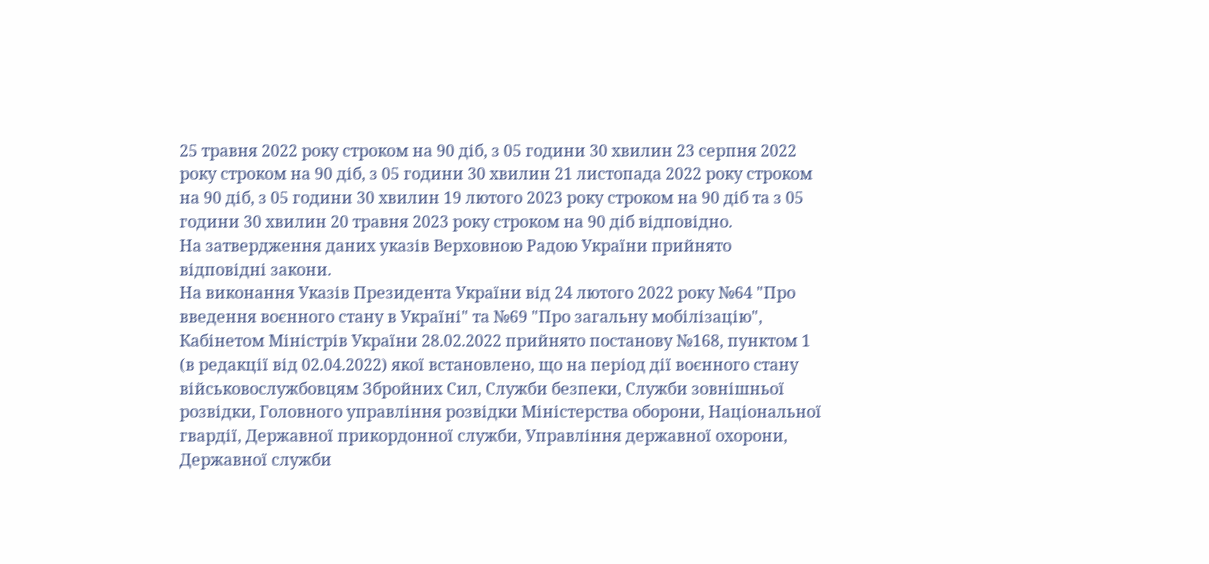25 травня 2022 року строком на 90 діб, з 05 години 30 хвилин 23 серпня 2022 року строком на 90 діб, з 05 години 30 хвилин 21 листопада 2022 року строком на 90 діб, з 05 години 30 хвилин 19 лютого 2023 року строком на 90 діб та з 05 години 30 хвилин 20 травня 2023 року строком на 90 діб відповідно.
На затвердження даних указів Верховною Радою України прийнято відповідні закони.
На виконання Указів Президента України від 24 лютого 2022 року №64 "Про введення воєнного стану в Україні" та №69 "Про загальну мобілізацію", Кабінетом Міністрів України 28.02.2022 прийнято постанову №168, пунктом 1 (в редакції від 02.04.2022) якої встановлено, що на період дії воєнного стану військовослужбовцям Збройних Сил, Служби безпеки, Служби зовнішньої розвідки, Головного управління розвідки Міністерства оборони, Національної гвардії, Державної прикордонної служби, Управління державної охорони, Державної служби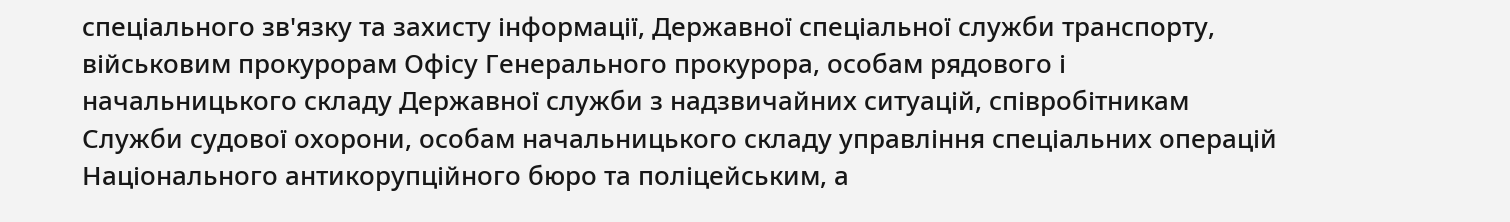спеціального зв'язку та захисту інформації, Державної спеціальної служби транспорту, військовим прокурорам Офісу Генерального прокурора, особам рядового і начальницького складу Державної служби з надзвичайних ситуацій, співробітникам Служби судової охорони, особам начальницького складу управління спеціальних операцій Національного антикорупційного бюро та поліцейським, а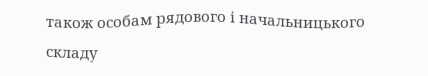також особам рядового і начальницького складу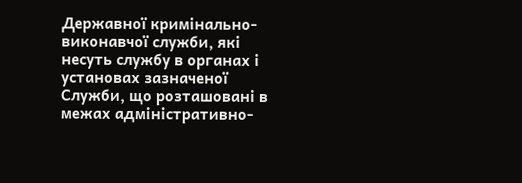Державної кримінально-виконавчої служби, які несуть службу в органах і установах зазначеної Служби, що розташовані в межах адміністративно-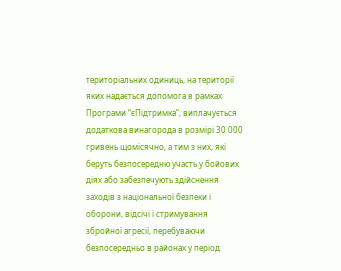територіальних одиниць, на території яких надається допомога в рамках Програми “єПідтримка”, виплачується додаткова винагорода в розмірі 30 000 гривень щомісячно, а тим з них, які беруть безпосередню участь у бойових діях або забезпечують здійснення заходів з національної безпеки і оборони, відсічі і стримування збройної агресії, перебуваючи безпосередньо в районах у період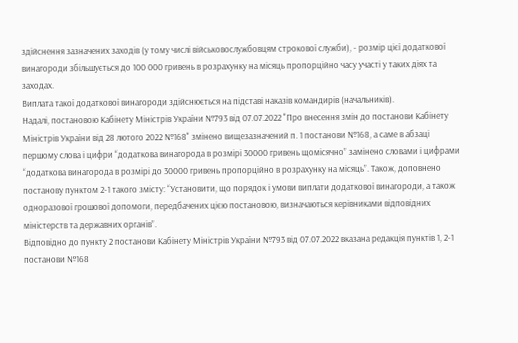здійснення зазначених заходів (у тому числі військовослужбовцям строкової служби), - розмір цієї додаткової винагороди збільшується до 100 000 гривень в розрахунку на місяць пропорційно часу участі у таких діях та заходах.
Виплата такої додаткової винагороди здійснюється на підставі наказів командирів (начальників).
Надалі, постановою Кабінету Міністрів України №793 від 07.07.2022 "Про внесення змін до постанови Кабінету Міністрів України від 28 лютого 2022 №168" змінено вищезазначений п. 1 постанови №168, а саме в абзаці першому слова і цифри “додаткова винагорода в розмірі 30000 гривень щомісячно” замінено словами і цифрами “додаткова винагорода в розмірі до 30000 гривень пропорційно в розрахунку на місяць”. Також, доповнено постанову пунктом 2-1 такого змісту: “Установити, що порядок і умови виплати додаткової винагороди, а також одноразової грошової допомоги, передбачених цією постановою, визначаються керівниками відповідних міністерств та державних органів”.
Відповідно до пункту 2 постанови Кабінету Міністрів України №793 від 07.07.2022 вказана редакція пунктів 1, 2-1 постанови №168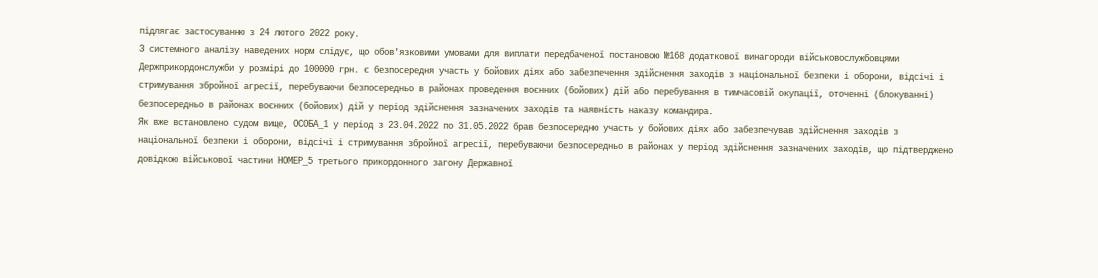підлягає застосуванню з 24 лютого 2022 року.
З системного аналізу наведених норм слідує, що обов'язковими умовами для виплати передбаченої постановою №168 додаткової винагороди військовослужбовцями Держприкордонслужби у розмірі до 100000 грн. є безпосередня участь у бойових діях або забезпечення здійснення заходів з національної безпеки і оборони, відсічі і стримування збройної агресії, перебуваючи безпосередньо в районах проведення воєнних (бойових) дій або перебування в тимчасовій окупації, оточенні (блокуванні) безпосередньо в районах воєнних (бойових) дій у період здійснення зазначених заходів та наявність наказу командира.
Як вже встановлено судом вище, ОСОБА_1 у період з 23.04.2022 по 31.05.2022 брав безпосередню участь у бойових діях або забезпечував здійснення заходів з національної безпеки і оборони, відсічі і стримування збройної агресії, перебуваючи безпосередньо в районах у період здійснення зазначених заходів, що підтверджено довідкою військової частини НОМЕР_5 третього прикордонного загону Державної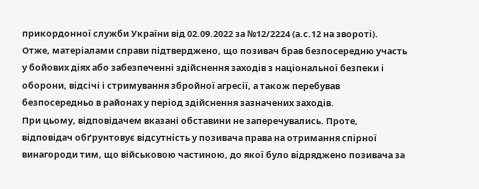прикордонної служби України від 02.09.2022 за №12/2224 (а.с.12 на звороті).
Отже, матеріалами справи підтверджено, що позивач брав безпосередню участь у бойових діях або забезпеченні здійснення заходів з національної безпеки і оборони, відсічі і стримування збройної агресії, а також перебував безпосередньо в районах у період здійснення зазначених заходів.
При цьому, відповідачем вказані обставини не заперечувались. Проте, відповідач обґрунтовує відсутність у позивача права на отримання спірної винагороди тим, що військовою частиною, до якої було відряджено позивача за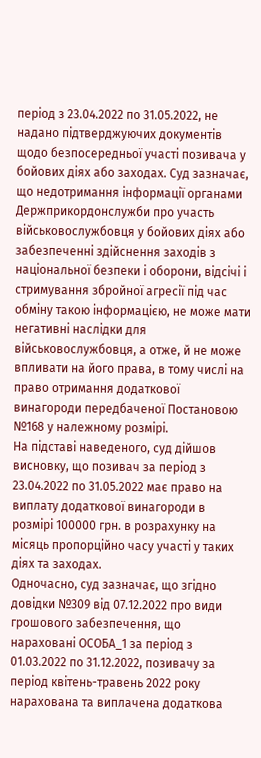період з 23.04.2022 по 31.05.2022, не надано підтверджуючих документів щодо безпосередньої участі позивача у бойових діях або заходах. Суд зазначає, що недотримання інформації органами Держприкордонслужби про участь військовослужбовця у бойових діях або забезпеченні здійснення заходів з національної безпеки і оборони, відсічі і стримування збройної агресії під час обміну такою інформацією, не може мати негативні наслідки для військовослужбовця, а отже, й не може впливати на його права, в тому числі на право отримання додаткової винагороди передбаченої Постановою №168 у належному розмірі.
На підставі наведеного, суд дійшов висновку, що позивач за період з 23.04.2022 по 31.05.2022 має право на виплату додаткової винагороди в розмірі 100000 грн. в розрахунку на місяць пропорційно часу участі у таких діях та заходах.
Одночасно, суд зазначає, що згідно довідки №309 від 07.12.2022 про види грошового забезпечення, що нараховані ОСОБА_1 за період з 01.03.2022 по 31.12.2022, позивачу за період квітень-травень 2022 року нарахована та виплачена додаткова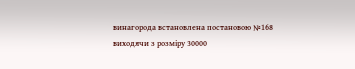винагорода встановлена постановою №168 виходячи з розміру 30000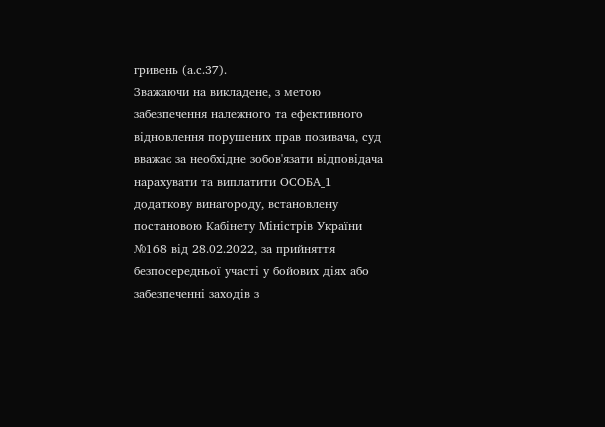гривень (а.с.37).
Зважаючи на викладене, з метою забезпечення належного та ефективного відновлення порушених прав позивача, суд вважає за необхідне зобов'язати відповідача нарахувати та виплатити ОСОБА_1 додаткову винагороду, встановлену постановою Кабінету Міністрів України №168 від 28.02.2022, за прийняття безпосередньої участі у бойових діях або забезпеченні заходів з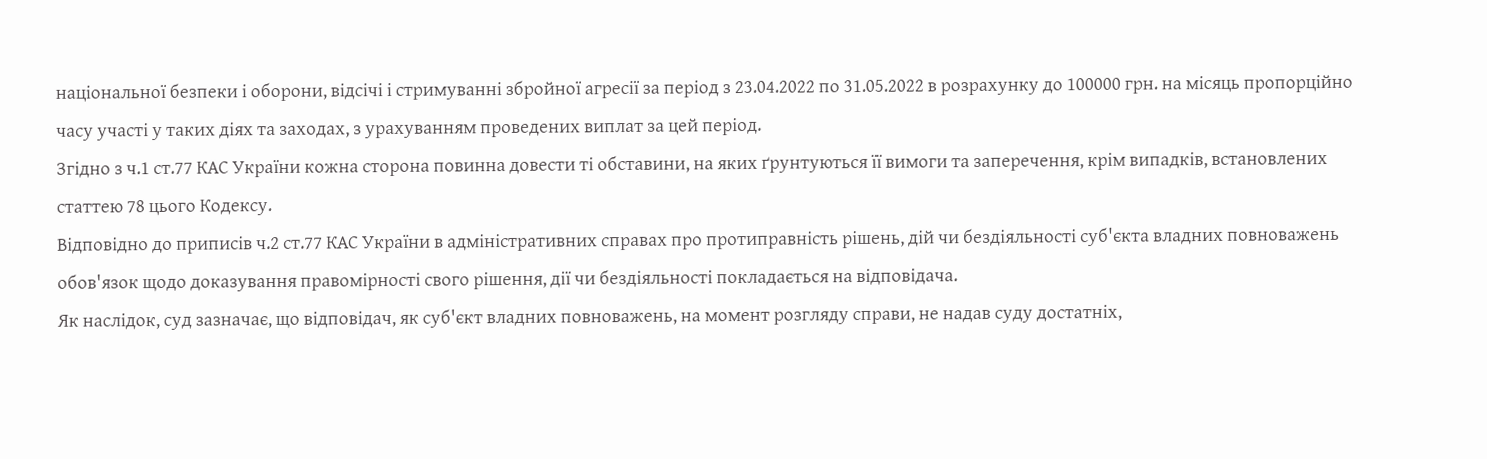національної безпеки і оборони, відсічі і стримуванні збройної агресії за період з 23.04.2022 по 31.05.2022 в розрахунку до 100000 грн. на місяць пропорційно часу участі у таких діях та заходах, з урахуванням проведених виплат за цей період.
Згідно з ч.1 ст.77 КАС України кожна сторона повинна довести ті обставини, на яких ґрунтуються її вимоги та заперечення, крім випадків, встановлених статтею 78 цього Кодексу.
Відповідно до приписів ч.2 ст.77 КАС України в адміністративних справах про протиправність рішень, дій чи бездіяльності суб'єкта владних повноважень обов'язок щодо доказування правомірності свого рішення, дії чи бездіяльності покладається на відповідача.
Як наслідок, суд зазначає, що відповідач, як суб'єкт владних повноважень, на момент розгляду справи, не надав суду достатніх,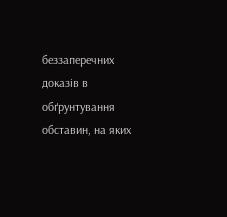беззаперечних доказів в обґрунтування обставин, на яких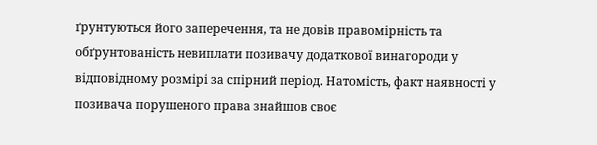ґрунтуються його заперечення, та не довів правомірність та обґрунтованість невиплати позивачу додаткової винагороди у відповідному розмірі за спірний період. Натомість, факт наявності у позивача порушеного права знайшов своє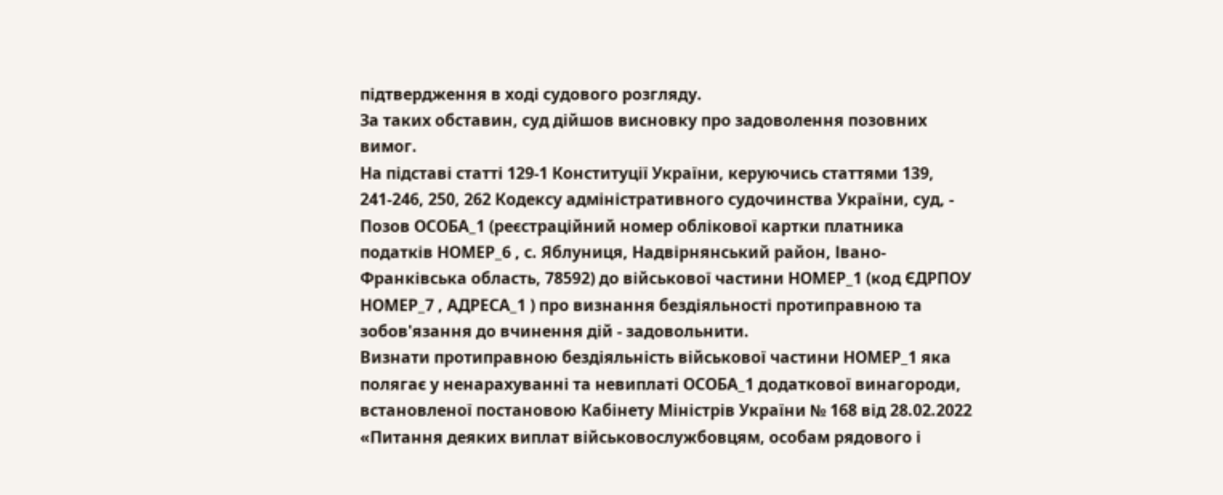підтвердження в ході судового розгляду.
За таких обставин, суд дійшов висновку про задоволення позовних вимог.
На підставі статті 129-1 Конституції України, керуючись статтями 139, 241-246, 250, 262 Кодексу адміністративного судочинства України, суд, -
Позов ОСОБА_1 (реєстраційний номер облікової картки платника податків НОМЕР_6 , с. Яблуниця, Надвірнянський район, Івано-Франківська область, 78592) до військової частини НОМЕР_1 (код ЄДРПОУ НОМЕР_7 , АДРЕСА_1 ) про визнання бездіяльності протиправною та зобов'язання до вчинення дій - задовольнити.
Визнати протиправною бездіяльність військової частини НОМЕР_1 яка полягає у ненарахуванні та невиплаті ОСОБА_1 додаткової винагороди, встановленої постановою Кабінету Міністрів України № 168 від 28.02.2022 «Питання деяких виплат військовослужбовцям, особам рядового і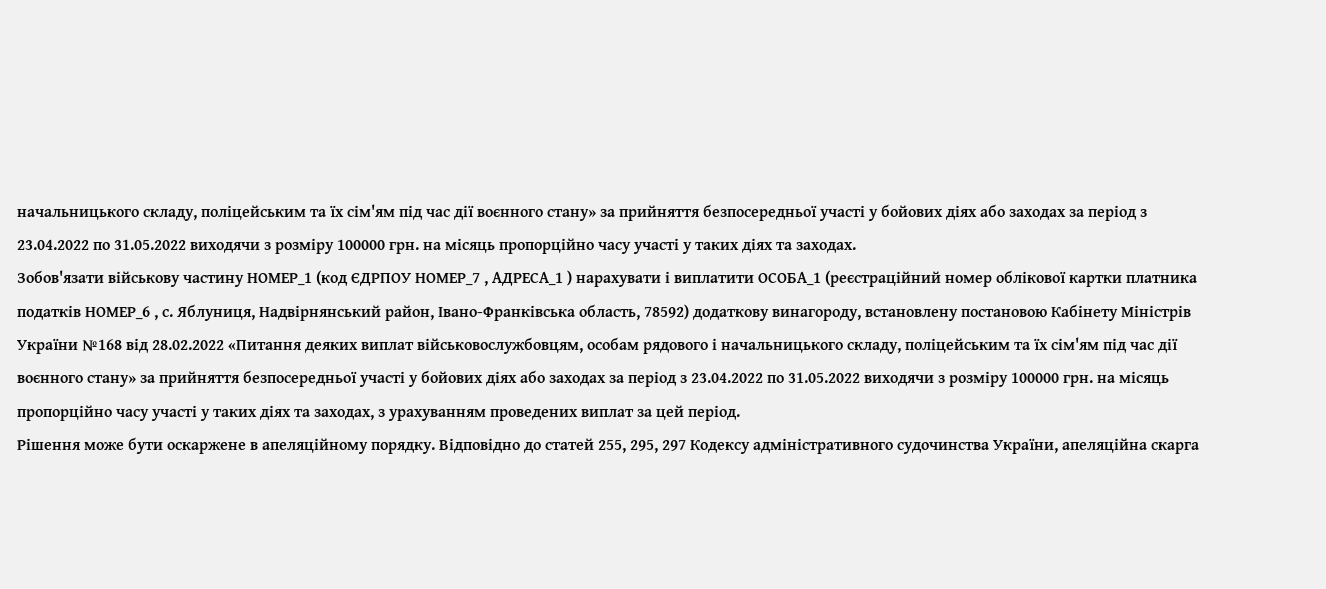начальницького складу, поліцейським та їх сім'ям під час дії воєнного стану» за прийняття безпосередньої участі у бойових діях або заходах за період з 23.04.2022 по 31.05.2022 виходячи з розміру 100000 грн. на місяць пропорційно часу участі у таких діях та заходах.
Зобов'язати військову частину НОМЕР_1 (код ЄДРПОУ НОМЕР_7 , АДРЕСА_1 ) нарахувати і виплатити ОСОБА_1 (реєстраційний номер облікової картки платника податків НОМЕР_6 , с. Яблуниця, Надвірнянський район, Івано-Франківська область, 78592) додаткову винагороду, встановлену постановою Кабінету Міністрів України №168 від 28.02.2022 «Питання деяких виплат військовослужбовцям, особам рядового і начальницького складу, поліцейським та їх сім'ям під час дії воєнного стану» за прийняття безпосередньої участі у бойових діях або заходах за період з 23.04.2022 по 31.05.2022 виходячи з розміру 100000 грн. на місяць пропорційно часу участі у таких діях та заходах, з урахуванням проведених виплат за цей період.
Рішення може бути оскаржене в апеляційному порядку. Відповідно до статей 255, 295, 297 Кодексу адміністративного судочинства України, апеляційна скарга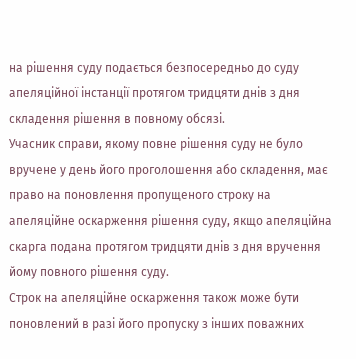на рішення суду подається безпосередньо до суду апеляційної інстанції протягом тридцяти днів з дня складення рішення в повному обсязі.
Учасник справи, якому повне рішення суду не було вручене у день його проголошення або складення, має право на поновлення пропущеного строку на апеляційне оскарження рішення суду, якщо апеляційна скарга подана протягом тридцяти днів з дня вручення йому повного рішення суду.
Строк на апеляційне оскарження також може бути поновлений в разі його пропуску з інших поважних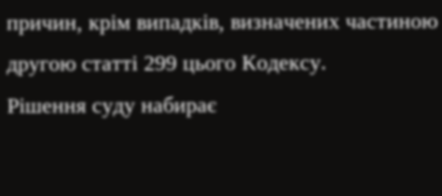причин, крім випадків, визначених частиною другою статті 299 цього Кодексу.
Рішення суду набирає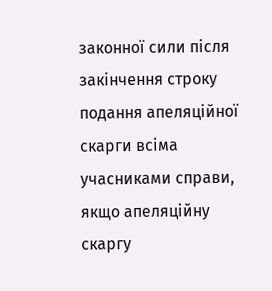законної сили після закінчення строку подання апеляційної скарги всіма учасниками справи, якщо апеляційну скаргу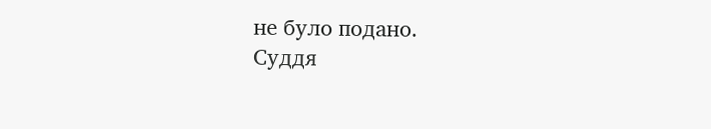не було подано.
Суддя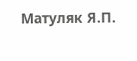Матуляк Я.П.